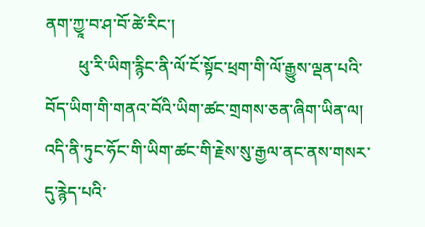ནག་ཀྱཱ་བ་ཤ་བོ་ཚེ་རིང་།
        ཕུ་རི་ཡིག་རྙིང་ནི་ལོ་ངོ་སྟོང་ཕྲག་གི་ལོ་རྒྱུས་ལྡན་པའི་བོད་ཡིག་གི་གནའ་བོའི་ཡིག་ཚང་གྲགས་ཅན་ཞིག་ཡིན་ལ།  འདི་ནི་ཏུང་ཧོང་གི་ཡིག་ཚང་གི་རྗེས་སུ་རྒྱལ་ནང་ནས་གསར་དུ་རྙེད་པའི་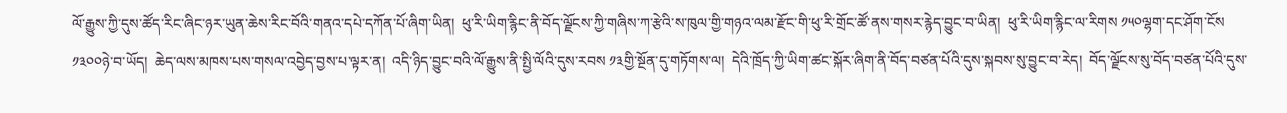ལོ་རྒྱུས་ཀྱི་དུས་ཚོད་རིང་ཞིང་ཉར་ཡུན་ཆེས་རིང་བོའི་གནའ་དཔེ་དཀོན་པོ་ཞིག་ཡིན།  ཕུ་རི་ཡིག་རྙིང་ནི་བོད་ལྗོངས་ཀྱི་གཞིས་ཀ་རྩེའི་ས་ཁུལ་གྱི་གཉའ་ལམ་རྫོང་གི་ཕུ་རི་གྲོང་ཚོ་ནས་གསར་རྙེད་བྱུང་བ་ཡིན།  ཕུ་རི་ཡིག་རྙིང་ལ་རིགས ༡༥༠ལྷག་དང་ཤོག་ངོས ༡༣༠༠ཉེ་བ་ཡོད།  ཆེད་ལས་མཁས་པས་གསལ་འབྱེད་བྱས་པ་ལྟར་ན།  འདི་ཉིད་བྱུང་བའི་ལོ་རྒྱུས་ནི་སྤྱི་ལོའི་དུས་རབས ༡༣གྱི་སྔོན་དུ་གཏོགས་ལ།  དེའི་ཁྲོད་ཀྱི་ཡིག་ཚང་སྐོར་ཞིག་ནི་བོད་བཙན་པོའི་དུས་སྐབས་སུ་བྱུང་བ་རེད།  བོད་ལྗོངས་སུ་བོད་བཙན་པོའི་དུས་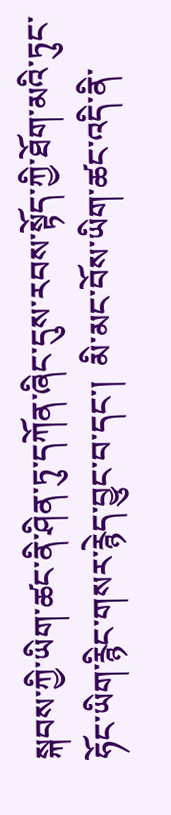སྐབས་ཀྱི་ཡིག་ཚང་ནི་ཤིན་ཏུ་དཀོན་ཞིང་དུས་རབས་སྟོད་ཀྱི་ཐོག་མའི་ཏུང་ཧོང་ཡིག་རྙིང་གསར་རྙེད་བྱུང་བ་དང་།  མི་མང་བོས་ཡིག་ཚང་འདི་ནི་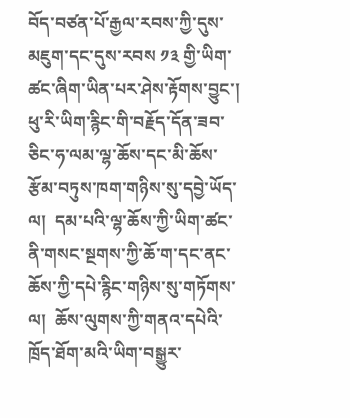བོད་བཙན་པོ་རྒྱལ་རབས་ཀྱི་དུས་མཇུག་དང་དུས་རབས ༡༣ གྱི་ཡིག་ཚང་ཞིག་ཡིན་པར་ཤེས་རྟོགས་བྱུང་།  ཕུ་རི་ཡིག་རྙིང་གི་བརྗོད་དོན་ཟབ་ཅིང་ཧ་ལམ་ལྷ་ཆོས་དང་མི་ཆོས་རྩོམ་བཏུས་ཁག་གཉིས་སུ་དབྱེ་ཡོད་ལ།  དམ་པའི་ལྷ་ཆོས་ཀྱི་ཡིག་ཚང་ནི་གསང་སྔགས་ཀྱི་ཆོ་ག་དང་ནང་ཆོས་ཀྱི་དཔེ་རྙིང་གཉིས་སུ་གཏོགས་ལ།  ཆོས་ལུགས་ཀྱི་གནའ་དཔེའི་ཁྲོད་ཐོག་མའི་ཡིག་བསྒྱུར་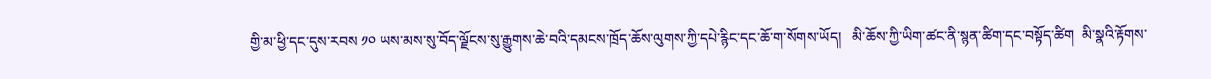གྱི་མ་ཕྱི་དང་དུས་རབས ༡༠ ཡས་མས་སུ་བོད་ལྗོངས་སུ་རྒྱུགས་ཆེ་བའི་དམངས་ཁྲོད་ཆོས་ལུགས་ཀྱི་དཔེ་རྙིང་དང་ཆོ་ག་སོགས་ཡོད།   མི་ཆོས་ཀྱི་ཡིག་ཚང་ནི་སྙན་ཚིག་དང་བསྟོད་ཚིག  མི་སྣའི་རྟོགས་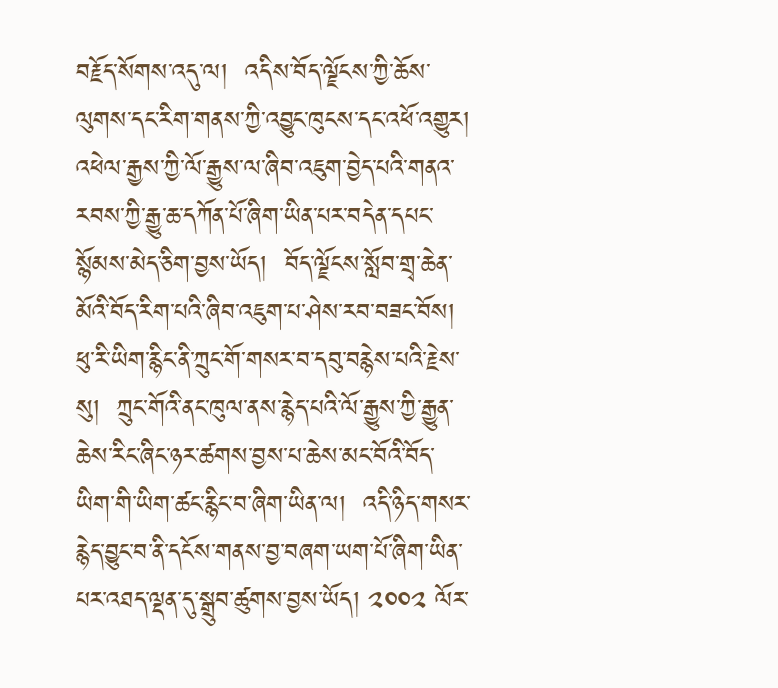བརྗོད་སོགས་འདུ་ལ།  འདིས་བོད་ལྗོངས་ཀྱི་ཆོས་ལུགས་དང་རིག་གནས་ཀྱི་འབྱུང་ཁུངས་དང་འཕོ་འགྱུར།  འཕེལ་རྒྱས་ཀྱི་ལོ་རྒྱུས་ལ་ཞིབ་འཇུག་བྱེད་པའི་གནའ་རབས་ཀྱི་རྒྱུ་ཆ་དཀོན་པོ་ཞིག་ཡིན་པར་བདེན་དཔང་སྙོམས་མེད་ཅིག་བྱས་ཡོད།  བོད་ལྗོངས་སློབ་གྲྭ་ཆེན་མོའི་བོད་རིག་པའི་ཞིབ་འཇུག་པ་ཤེས་རབ་བཟང་བོས།  ཕུ་རི་ཡིག་རྙིང་ནི་ཀྲུང་གོ་གསར་བ་དབུ་བརྙེས་པའི་རྗེས་སུ།  ཀྲུང་གོའི་ནང་ཁུལ་ནས་རྙེད་པའི་ལོ་རྒྱུས་ཀྱི་རྒྱུན་ཆེས་རིང་ཞིང་ཉར་ཚགས་བྱས་པ་ཆེས་མང་བོའི་བོད་ཡིག་གི་ཡིག་ཚང་རྙིང་བ་ཞིག་ཡིན་ལ།  འདི་ཉིད་གསར་རྙེད་བྱུང་བ་ནི་དངོས་གནས་བྱ་བཞག་ཡག་པོ་ཞིག་ཡིན་པར་འཐད་ལྡན་དུ་སྒྲུབ་ཚུགས་བྱས་ཡོད། ༢༠༠༢ ལོར་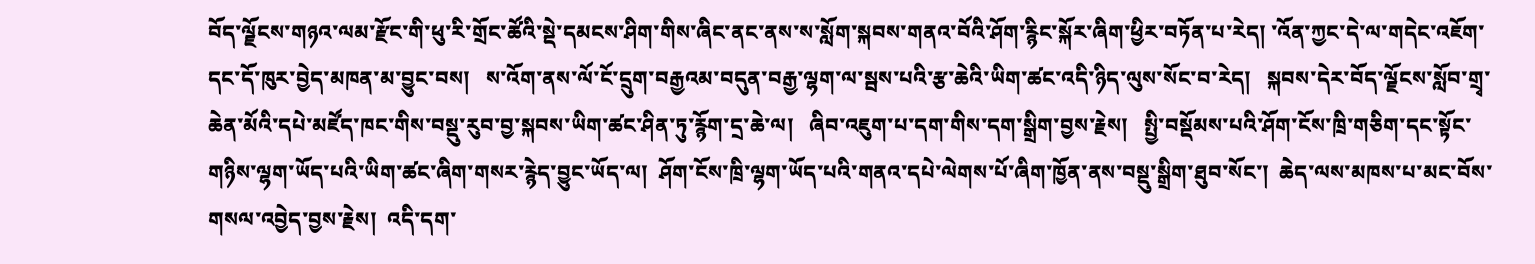བོད་ལྗོངས་གཉའ་ལམ་རྫོང་གི་ཕུ་རི་གྲོང་ཚོའི་སྡེ་དམངས་ཤིག་གིས་ཞིང་ནང་ནས་ས་སློག་སྐབས་གནའ་བོའི་ཤོག་རྙིང་སྐོར་ཞིག་ཕྱིར་བཏོན་པ་རེད། ་འོན་ཀྱང་དེ་ལ་གདེང་འཇོག་དང་དོ་ཁུར་བྱེད་མཁན་མ་བྱུང་བས།   ས་འོག་ནས་ལོ་ངོ་དྲུག་བརྒྱའམ་བདུན་བརྒྱ་ལྷག་ལ་སྦས་པའི་རྩ་ཆེའི་ཡིག་ཚང་འདི་ཉིད་ལུས་སོང་བ་རེད།   སྐབས་དེར་བོད་ལྗོངས་སློབ་གྲྭ་ཆེན་མོའི་དཔེ་མཛོད་ཁང་གིས་བསྡུ་རུབ་བྱ་སྐབས་ཡིག་ཚང་ཤིན་ཏུ་རྙོག་དྲ་ཆེ་ལ།   ཞིབ་འཇུག་པ་དག་གིས་དག་སྒྲིག་བྱས་རྗེས།   སྤྱི་བསྡོམས་པའི་ཤོག་ངོས་ཁྲི་གཅིག་དང་སྟོང་གཉིས་ལྷག་ཡོད་པའི་ཡིག་ཚང་ཞིག་གསར་རྙེད་བྱུང་ཡོད་ལ།  ཤོག་ངོས་ཁྲི་ལྷག་ཡོད་པའི་གནའ་དཔེ་ལེགས་པོ་ཞིག་ཁྱོན་ནས་བསྡུ་སྒྲིག་ཐུབ་སོང་།  ཆེད་ལས་མཁས་པ་མང་བོས་གསལ་འབྱེད་བྱས་རྗེས།  འདི་དག་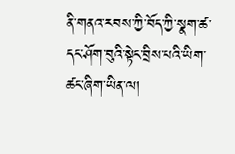ནི་གནའ་རབས་ཀྱི་བོད་ཀྱི་སྣག་ཚ་དང་ཤོག་བུའི་སྟེང་བྲིས་པའི་ཡིག་ཚང་ཞིག་ཡིན་ལ།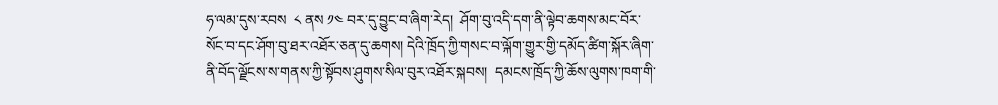ཧ་ལམ་དུས་རབས  ༨ ནས ༡༤ བར་དུ་བྱུང་བ་ཞིག་རེད།  ཤོག་བུ་འདི་དག་ནི་ལྟེབ་ཆགས་མང་བོར་སོང་བ་དང་ཤོག་བུ་ཐར་འཐོར་ཅན་དུ་ཆགས། དེའི་ཁྲོད་ཀྱི་གསང་བ་ལྐོག་གྱུར་གྱི་དམོད་ཚིག་སྐོར་ཞིག་ནི་བོད་ལྗོངས་ས་གནས་ཀྱི་སྟོབས་ཤུགས་སིལ་བུར་འཐོར་སྐབས།  དམངས་ཁྲོད་ཀྱི་ཆོས་ལུགས་ཁག་གི་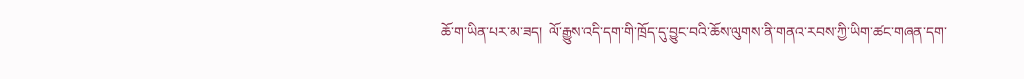ཆོ་ག་ཡིན་པར་མ་ཟད།  ལོ་རྒྱུས་འདི་དག་གི་ཁྲོད་དུ་བྱུང་བའི་ཆོས་ལུགས་ནི་གནའ་རབས་ཀྱི་ཡིག་ཚང་གཞན་དག་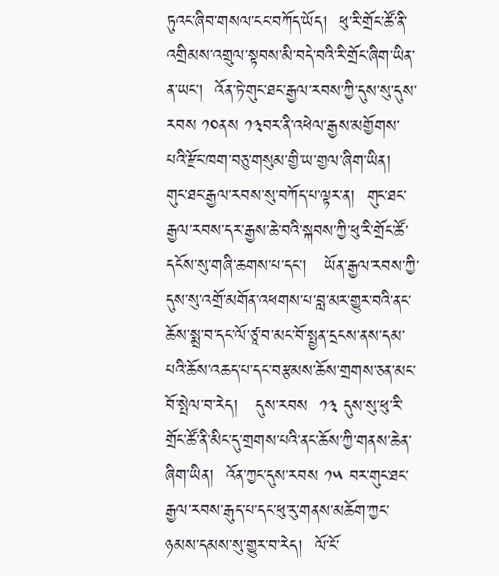ཏུའང་ཞིབ་གསལ་ངང་བཀོད་ཡོད།  ཕུ་རི་གྲོང་ཚོ་ནི་འགྲིམས་འགྲུལ་སྟབས་མི་བདེ་བའི་རི་གྲོང་ཞིག་ཡིན་ན་ཡང་།  འོན་ཏེ་གུང་ཐང་རྒྱལ་རབས་ཀྱི་དུས་སུ་དུས་རབས ༡༠ནས ༡༣བར་ནི་འཕེལ་རྒྱས་མགྱོགས་པའི་རྫོང་ཁག་བཅུ་གསུམ་གྱི་ཡ་གྱལ་ཞིག་ཡིན།  གུང་ཐང་རྒྱལ་རབས་སུ་བཀོད་པ་ལྟར་ན།  གུང་ཐང་རྒྱལ་རབས་དར་རྒྱས་ཆེ་བའི་སྐབས་ཀྱི་ཕུ་རི་གྲོང་ཚོ་དངོས་སུ་གཞི་ཆགས་པ་དང་།   ཡོན་རྒྱལ་རབས་ཀྱི་དུས་སུ་འགྲོ་མགོན་འཕགས་པ་བླ་མར་གྱུར་བའི་ནང་ཆོས་སྨྲ་བ་དང་ལོ་ཙཱ་བ་མང་བོ་སྤྱན་དྲངས་ནས་དམ་པའི་ཆོས་འཆད་པ་དང་བརྩམས་ཆོས་གྲགས་ཅན་མང་བོ་སྤེལ་བ་རེད།   དུས་རབས  ༡༣ དུས་སུ་ཕུ་རི་གྲོང་ཚོ་ནི་མིང་དུ་གྲགས་པའི་ནང་ཆོས་ཀྱི་གནས་ཆེན་ཞིག་ཡིན།  འོན་ཀྱང་དུས་རབས ༡༥ བར་གུང་ཐང་རྒྱལ་རབས་རྒུད་པ་དང་ཕུ་རུ་གནས་མཆོག་ཀྱང་ཉམས་དམས་སུ་གྱུར་བ་རེད།  ལོ་ངོ་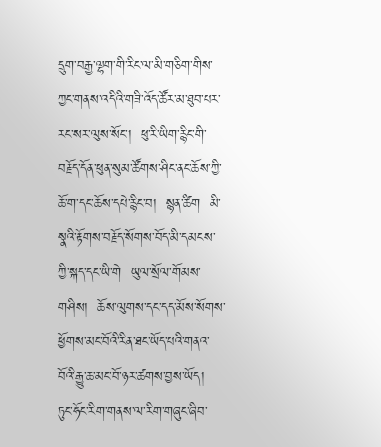དྲུག་བརྒྱ་ལྷག་གི་རིང་ལ་མི་གཅིག་གིས་ཀྱང་གནས་འདིའི་གཟི་འོད་ཚོར་མ་ཐུབ་པར་རང་སར་ལུས་སོང་།  ཕུ་རི་ཡིག་རྙིང་གི་བརྗོད་དོན་ཕུན་སུམ་ཚོགས་ཤིང་ནང་ཆོས་ཀྱི་ཆོ་ག་དང་ཆོས་དཔེ་རྙིང་བ།  སྙན་ཚིག  མི་སྣའི་རྟོགས་བརྗོད་སོགས་བོད་མི་དམངས་ཀྱི་སྐད་དང་ཡི་གེ  ཡུལ་སྲོལ་གོམས་གཤིས།  ཆོས་ལུགས་དང་དད་མོས་སོགས་ཕྱོགས་མང་བོའི་རིན་ཐང་ཡོད་པའི་གནའ་བོའི་རྒྱུ་ཆ་མང་བོ་ཉར་ཚགས་བྱས་ཡོད།  ཏུང་ཧོང་རིག་གནས་ལ་རིག་གཞུང་ཞིབ་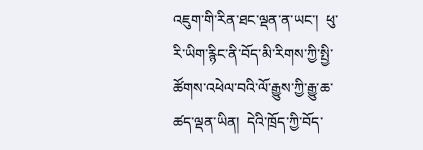འཇུག་གི་རིན་ཐང་ལྡན་ན་ཡང་།  ཕུ་རི་ཡིག་རྙིང་ནི་བོད་མི་རིགས་ཀྱི་སྤྱི་ཚོགས་འཕེལ་བའི་ལོ་རྒྱུས་ཀྱི་རྒྱུ་ཆ་ཚད་ལྡན་ཡིན།  དེའི་ཁྲོད་ཀྱི་བོད་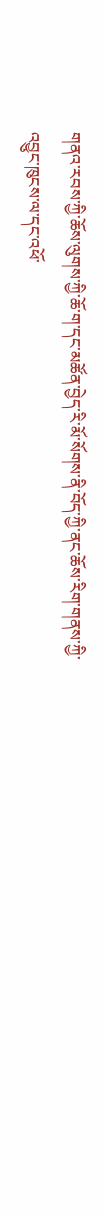གནའ་རབས་ཀྱི་ཆོས་ལུགས་ཀྱི་ཆོ་ག་དང་མཚོན་བྱེད་རི་མོ་སོགས་ནི་བོད་ཀྱི་ནང་ཆོས་རིག་གནས་ཀྱི་འབྱུང་ཁུངས་ལ་དང་འཕོ་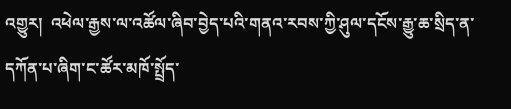འགྱུར།  འཕེལ་རྒྱས་ལ་འཚོལ་ཞིབ་བྱེད་པའི་གནའ་རབས་ཀྱི་ཤུལ་དངོས་རྒྱུ་ཆ་སྲིད་ན་དཀོན་པ་ཞིག་ང་ཚོར་མཁོ་སྤྲོད་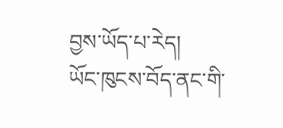བྱས་ཡོད་པ་རེད།
ཡོང་ཁུངས་བོད་ནང་གི་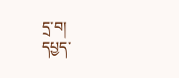དྲ་བ།
དཔྱད་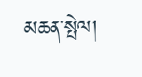མཆན་སྤེལ།